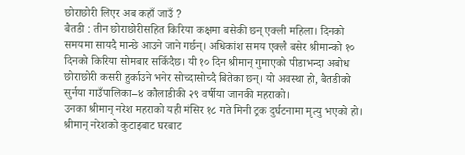छोराछोरी लिएर अब कहाँ जाउँ ?
बैतडी : तीन छोराछोरीसहित किरिया कक्षमा बसेकी छन् एक्ली महिला। दिनको समयमा सायदै मान्छे आउने जाने गर्छन्। अधिकांश समय एक्लै बसेर श्रीमान्को १० दिनको किरिया सोमबार सकिँदैछ। यी १० दिन श्रीमान् गुमाएको पीडाभन्दा अबोध छोराछोरी कसरी हुर्काउने भनेर सोच्दासोच्दै बितेका छन्। यो अवस्था हो, बैतडीको सुर्नया गाउँपालिका–४ कौलाडीकी २९ वर्षीया जानकी महराको।
उनका श्रीमान् नरेश महराको यही मंसिर १८ गते मिनी ट्रक दुर्घटनामा मृत्यु भएको हो। श्रीमान् नरेशको कुटाइबाट घरबाट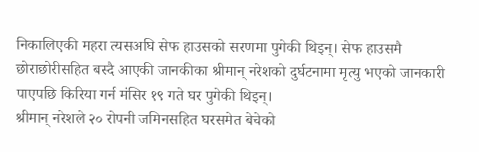निकालिएकी महरा त्यसअघि सेफ हाउसको सरणमा पुगेकी थिइन्। सेफ हाउसमै छोराछोरीसहित बस्दै आएकी जानकीका श्रीमान् नरेशको दुर्घटनामा मृत्यु भएको जानकारी पाएपछि किरिया गर्न मंसिर १९ गते घर पुगेकी थिइन्।
श्रीमान् नरेशले २० रोपनी जमिनसहित घरसमेत बेचेको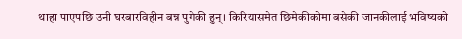थाहा पाएपछि उनी घरबारविहीन बन्न पुगेकी हुन्। किरियासमेत छिमेकीकोमा बसेकी जानकीलाई भविष्यको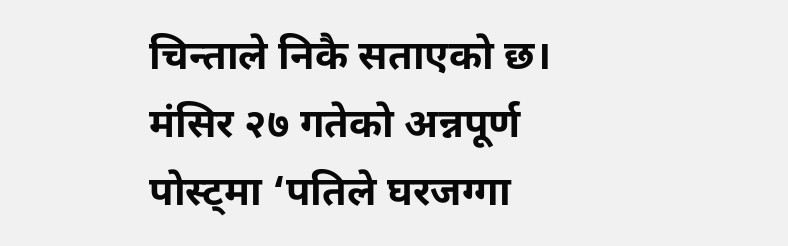चिन्ताले निकै सताएको छ।
मंसिर २७ गतेको अन्नपूर्ण पोस्ट्मा ‘पतिले घरजग्गा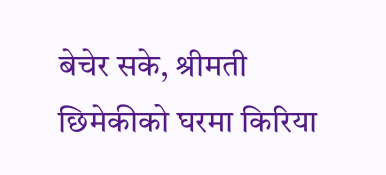बेचेर सके, श्रीमती छिमेकीको घरमा किरिया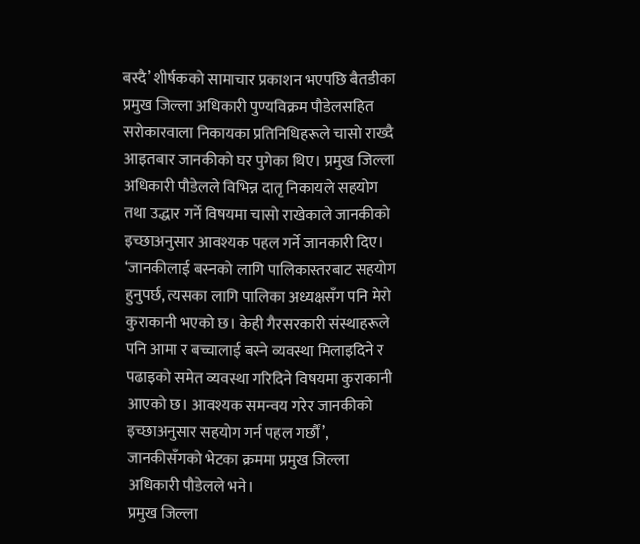बस्दै’ शीर्षकको सामाचार प्रकाशन भएपछि बैतडीका प्रमुख जिल्ला अधिकारी पुण्यविक्रम पौडेलसहित सरोकारवाला निकायका प्रतिनिधिहरूले चासो राख्दै आइतबार जानकीको घर पुगेका थिए। प्रमुख जिल्ला अधिकारी पौडेलले विभिन्न दातृ निकायले सहयोग तथा उद्धार गर्ने विषयमा चासो राखेकाले जानकीको इच्छाअनुसार आवश्यक पहल गर्ने जानकारी दिए।
‘जानकीलाई बस्नको लागि पालिकास्तरबाट सहयोग हुनुपर्छ, त्यसका लागि पालिका अध्यक्षसँग पनि मेरो कुराकानी भएको छ। केही गैरसरकारी संस्थाहरूले पनि आमा र बच्चालाई बस्ने व्यवस्था मिलाइदिने र पढाइको समेत व्यवस्था गरिदिने विषयमा कुराकानी आएको छ। आवश्यक समन्वय गरेर जानकीको इच्छाअनुसार सहयोग गर्न पहल गर्छौं’, जानकीसँगको भेटका क्रममा प्रमुख जिल्ला अधिकारी पौडेलले भने।
प्रमुख जिल्ला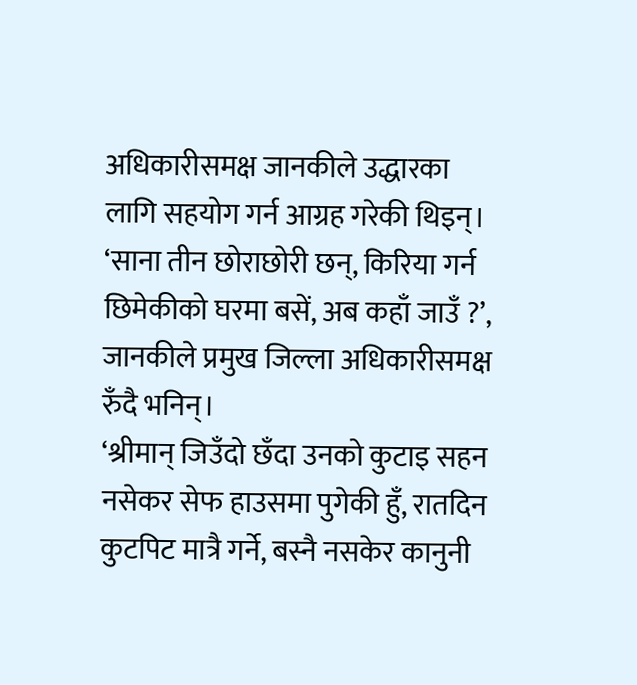अधिकारीसमक्ष जानकीले उद्धारका लागि सहयोग गर्न आग्रह गरेकी थिइन्। ‘साना तीन छोराछोरी छन्, किरिया गर्न छिमेकीको घरमा बसें, अब कहाँ जाउँ ?’, जानकीले प्रमुख जिल्ला अधिकारीसमक्ष रुँदै भनिन्।
‘श्रीमान् जिउँदो छँदा उनको कुटाइ सहन नसेकर सेफ हाउसमा पुगेकी हुँ, रातदिन कुटपिट मात्रै गर्ने, बस्नै नसकेर कानुनी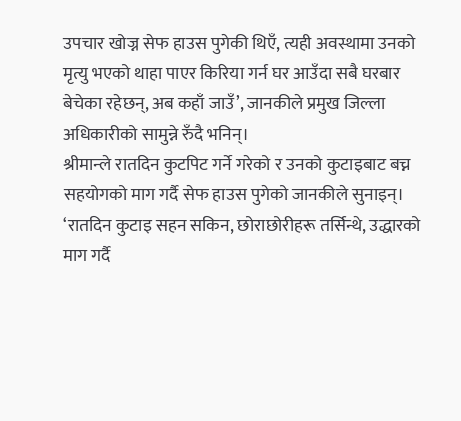उपचार खोज्न सेफ हाउस पुगेकी थिएँ, त्यही अवस्थामा उनको मृत्यु भएको थाहा पाएर किरिया गर्न घर आउँदा सबै घरबार बेचेका रहेछन्, अब कहाँ जाउँ’, जानकीले प्रमुख जिल्ला अधिकारीको सामुन्ने रुँदै भनिन्।
श्रीमान्ले रातदिन कुटपिट गर्ने गरेको र उनको कुटाइबाट बच्न सहयोगको माग गर्दै सेफ हाउस पुगेको जानकीले सुनाइन्। ‘रातदिन कुटाइ सहन सकिन, छोराछोरीहरू तर्सिन्थे, उद्धारको माग गर्दै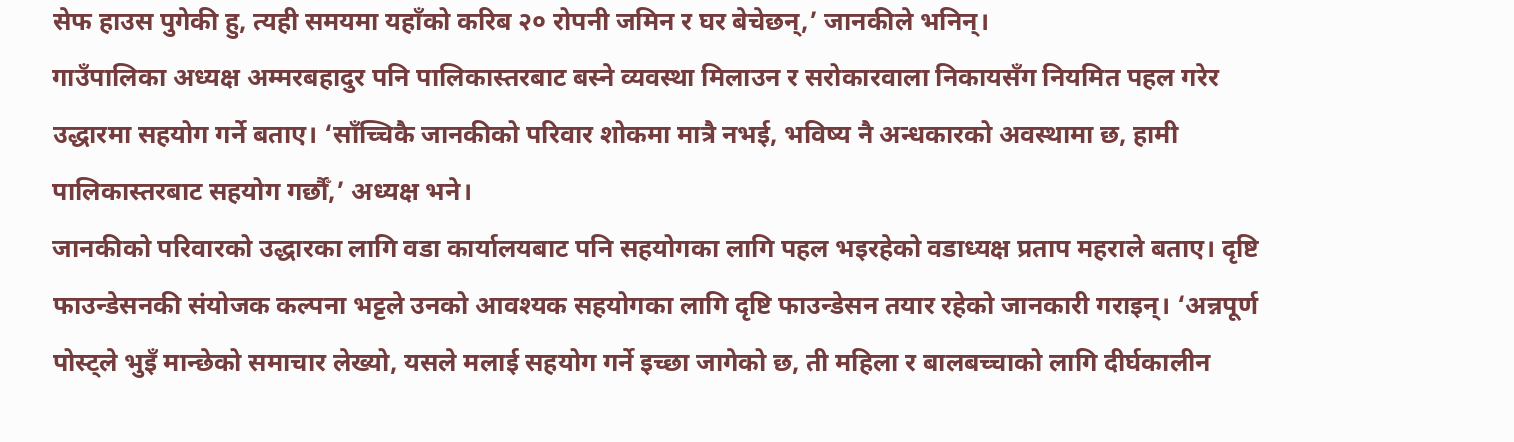सेफ हाउस पुगेकी हु, त्यही समयमा यहाँको करिब २० रोपनी जमिन र घर बेचेछन्,’ जानकीले भनिन्।
गाउँपालिका अध्यक्ष अम्मरबहादुर पनि पालिकास्तरबाट बस्ने व्यवस्था मिलाउन र सरोकारवाला निकायसँग नियमित पहल गरेर उद्धारमा सहयोग गर्ने बताए। ‘साँच्चिकै जानकीको परिवार शोकमा मात्रै नभई, भविष्य नै अन्धकारको अवस्थामा छ, हामी पालिकास्तरबाट सहयोग गर्छौँ,’ अध्यक्ष भने।
जानकीको परिवारको उद्धारका लागि वडा कार्यालयबाट पनि सहयोगका लागि पहल भइरहेको वडाध्यक्ष प्रताप महराले बताए। दृष्टि फाउन्डेसनकी संयोजक कल्पना भट्टले उनको आवश्यक सहयोगका लागि दृष्टि फाउन्डेसन तयार रहेको जानकारी गराइन्। ‘अन्नपूर्ण पोस्ट्ले भुइँ मान्छेको समाचार लेख्यो, यसले मलाई सहयोग गर्ने इच्छा जागेको छ, ती महिला र बालबच्चाको लागि दीर्घकालीन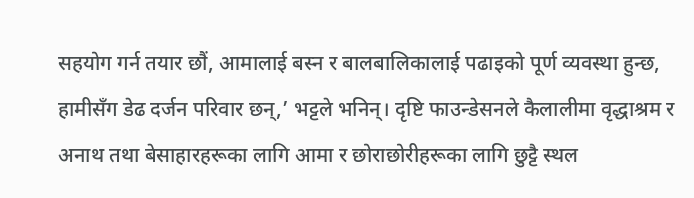सहयोग गर्न तयार छौं, आमालाई बस्न र बालबालिकालाई पढाइको पूर्ण व्यवस्था हुन्छ, हामीसँग डेढ दर्जन परिवार छन्,’ भट्टले भनिन्। दृष्टि फाउन्डेसनले कैलालीमा वृद्धाश्रम र अनाथ तथा बेसाहारहरूका लागि आमा र छोराछोरीहरूका लागि छुट्टै स्थल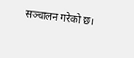सञ्चालन गरेको छ।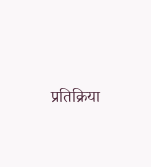प्रतिक्रिया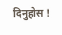दिनुहोस !